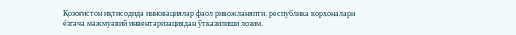Қозоғистон иқтисодида инновациялар фаол ривожланяпти. республика корхоналари ёзгача мажмуавий инвентаризациядан ўтказилиши лозим.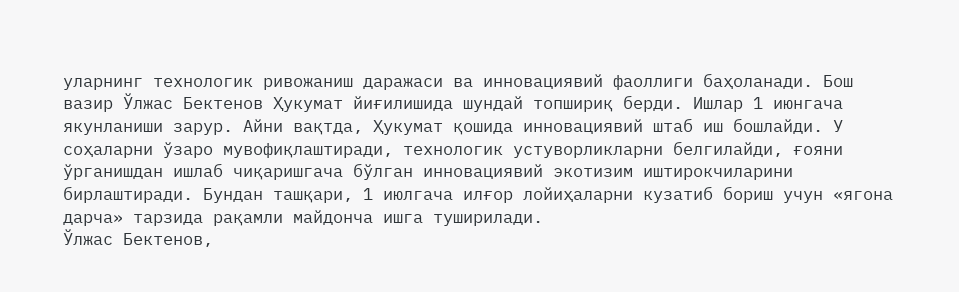уларнинг технологик ривожаниш даражаси ва инновациявий фаоллиги баҳоланади. Бош вазир Ўлжас Бектенов Ҳукумат йиғилишида шундай топшириқ берди. Ишлар 1 июнгача якунланиши зарур. Айни вақтда, Ҳукумат қошида инновациявий штаб иш бошлайди. У соҳаларни ўзаро мувофиқлаштиради, технологик устуворликларни белгилайди, ғояни ўрганишдан ишлаб чиқаришгача бўлган инновациявий экотизим иштирокчиларини бирлаштиради. Бундан ташқари, 1 июлгача илғор лойиҳаларни кузатиб бориш учун «ягона дарча» тарзида рақамли майдонча ишга туширилади.
Ўлжас Бектенов,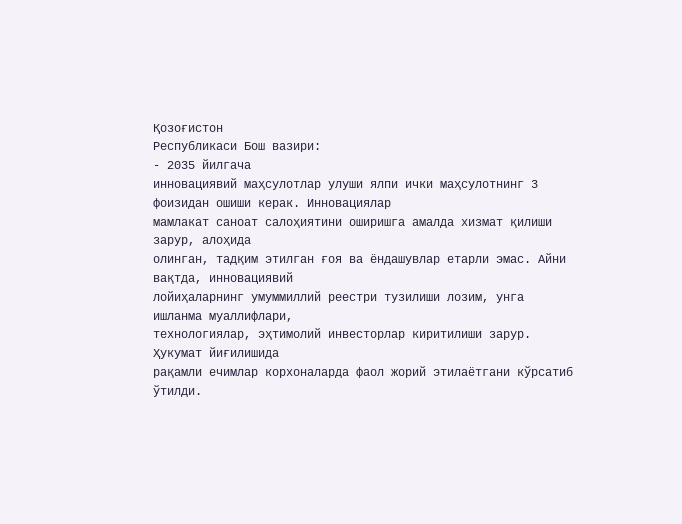Қозоғистон
Республикаси Бош вазири:
- 2035 йилгача
инновациявий маҳсулотлар улуши ялпи ички маҳсулотнинг 3 фоизидан ошиши керак. Инновациялар
мамлакат саноат салоҳиятини оширишга амалда хизмат қилиши зарур, алоҳида
олинган, тадқим этилган ғоя ва ёндашувлар етарли эмас. Айни вақтда, инновациявий
лойиҳаларнинг умуммиллий реестри тузилиши лозим, унга ишланма муаллифлари,
технологиялар, эҳтимолий инвесторлар киритилиши зарур.
Ҳукумат йиғилишида
рақамли ечимлар корхоналарда фаол жорий этилаётгани кўрсатиб ўтилди.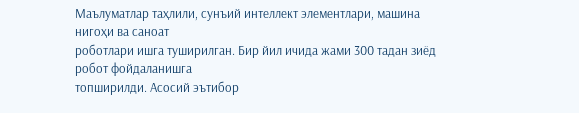Маълуматлар таҳлили, сунъий интеллект элементлари, машина нигоҳи ва саноат
роботлари ишга туширилган. Бир йил ичида жами 300 тадан зиёд робот фойдаланишга
топширилди. Асосий эътибор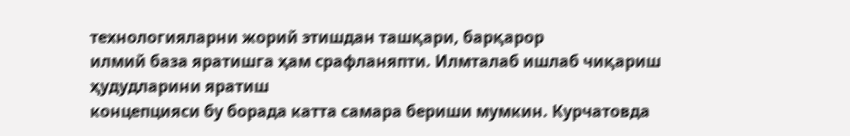технологияларни жорий этишдан ташқари, барқарор
илмий база яратишга ҳам срафланяпти. Илмталаб ишлаб чиқариш ҳудудларини яратиш
концепцияси бу борада катта самара бериши мумкин. Курчатовда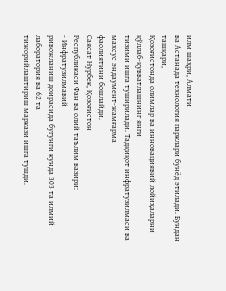илм шаҳри, Алмати
ва Астанада технология парклари бунёд этилади. Бундан ташқари,
Қозоғистонда олимлар ва инновациявий лойиҳаларни қўллаб-қувватлашнинг янги
тизими ишга туширилади. Тадқиқот инфратузилмаси ва махсус эндаумент-жамғарма
фаолиятини бошлайди.
Саясат Нурбек, Қозоғистон
Республикаси Фан ва олий таълим вазири:
- Инфратузилмавий
ривожланиш доирасида бугунги кунда 303 та илмий лаборатория ва 62 та
тижорийлаштириш маркази ишга тушди.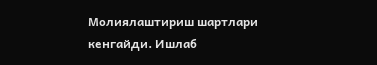Молиялаштириш шартлари кенгайди. Ишлаб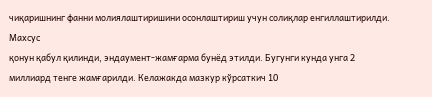чиқаришнинг фанни молиялаштиришини осонлаштириш учун солиқлар енгиллаштирилди. Махсус
қонун қабул қилинди, эндаумент-жамғарма бунёд этилди. Бугунги кунда унга 2
миллиард тенге жамғарилди. Келажакда мазкур кўрсаткич 10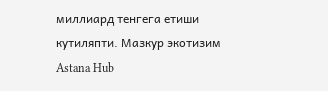миллиард тенгега етиши
кутиляпти. Мазкур экотизим Astana Hub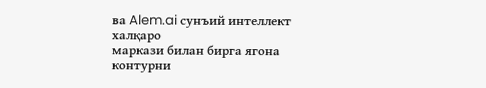ва Alem.ai сунъий интеллект халқаро
маркази билан бирга ягона контурни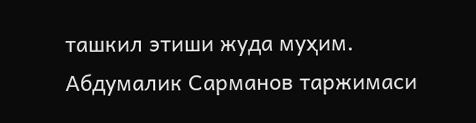ташкил этиши жуда муҳим.
Абдумалик Сарманов таржимаси